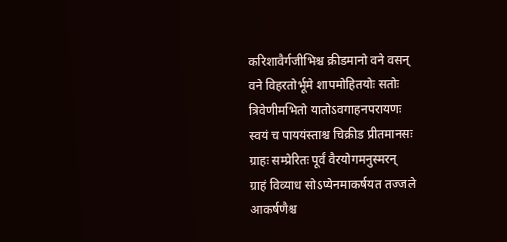करिशावैर्गजीभिश्च क्रीडमानो वने वसन्
वने विहरतोर्भूमे शापमोहितयोः सतोः
त्रिवेणीमभितो यातोऽवगाहनपरायणः
स्वयं च पाययंस्ताश्च चिक्रीड प्रीतमानसः
ग्राहः सम्प्रेरितः पूर्वं वैरयोगमनुस्मरन्
ग्राहं विव्याध सोऽप्येनमाकर्षयत तज्जले
आकर्षणैश्च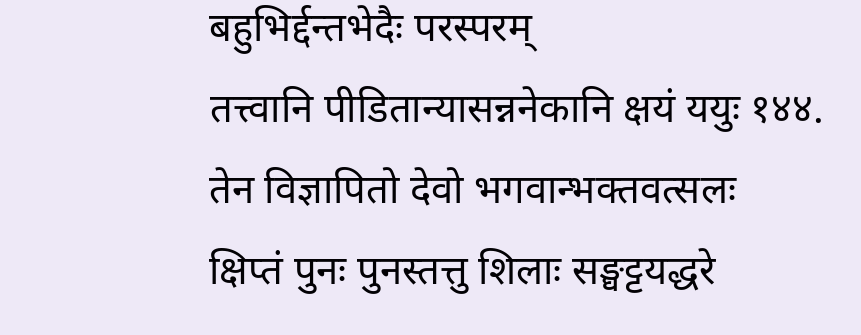बहुभिर्द्दन्तभेदैः परस्परम्
तत्त्वानि पीडितान्यासन्ननेकानि क्षयं ययुः १४४.
तेन विज्ञापितो देवो भगवान्भक्तवत्सलः
क्षिप्तं पुनः पुनस्तत्तु शिलाः सङ्घट्टयद्धरे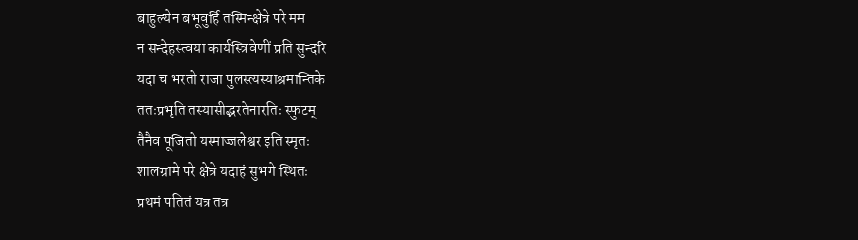बाहुल्येन बभूवुर्हि तस्मिन्क्षेत्रे परे मम
न सन्देहस्त्वया कार्यस्त्रिवेणीं प्रति सुन्दरि
यदा च भरतो राजा पुलस्त्यस्याश्रमान्तिके
ततःप्रभृति तस्यासीद्भरतेनारतिः स्फुटम्
तैनैव पूजितो यस्माज्जलेश्वर इति स्मृतः
शालग्रामे परे क्षेत्रे यदाहं सुभगे स्थितः
प्रथमं पतितं यत्र तत्र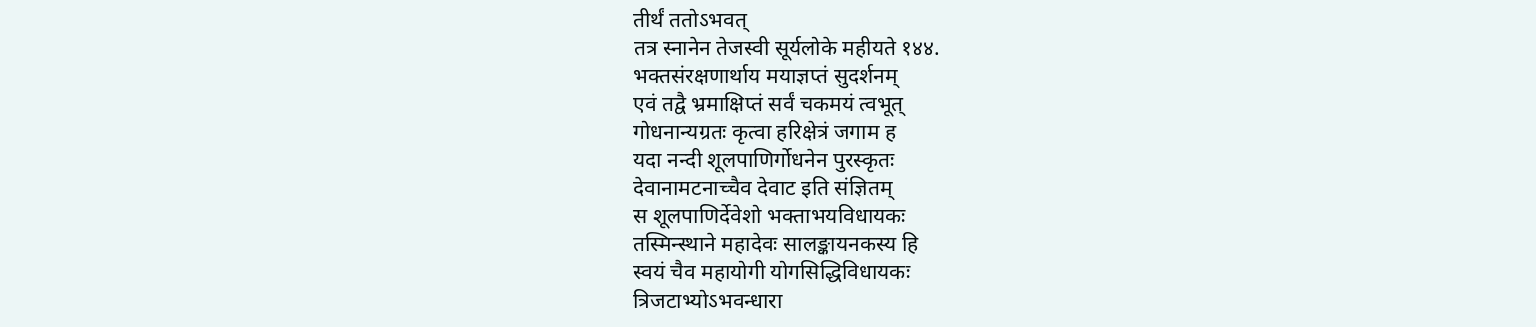तीर्थं ततोऽभवत्
तत्र स्नानेन तेजस्वी सूर्यलोके महीयते १४४.
भक्तसंरक्षणार्थाय मयाज्ञप्तं सुदर्शनम्
एवं तद्वै भ्रमाक्षिप्तं सर्वं चकमयं त्वभूत्
गोधनान्यग्रतः कृत्वा हरिक्षेत्रं जगाम ह
यदा नन्दी शूलपाणिर्गोधनेन पुरस्कृतः
देवानामटनाच्चैव देवाट इति संज्ञितम्
स शूलपाणिर्देवेशो भक्ताभयविधायकः
तस्मिन्स्थाने महादेवः सालङ्कायनकस्य हि
स्वयं चैव महायोगी योगसिद्धिविधायकः
त्रिजटाभ्योऽभवन्धारा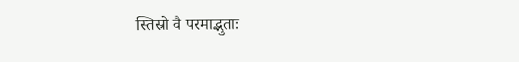स्तिस्रो वै परमाद्भुताः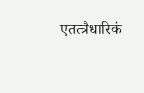एतत्त्रैधारिकं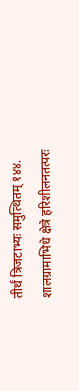तीर्थं त्रिजटाभ्यः समुत्थितम् १४४.
शालग्रामाभिधे क्षेत्रे हरिशीलनतत्परः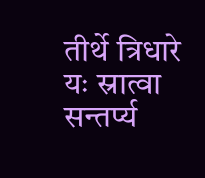तीर्थे त्रिधारे यः स्रात्वा सन्तर्प्य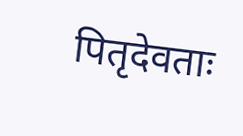पितृदेवताः